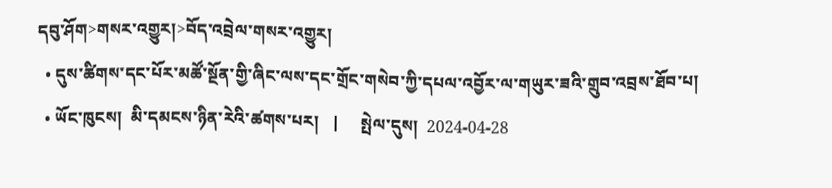དབུ་ཤོག>གསར་འགྱུར།>བོད་འབྲེལ་གསར་འགྱུར།
  • དུས་ཚིགས་དང་པོར་མཚོ་སྔོན་གྱི་ཞིང་ལས་དང་གྲོང་གསེབ་ཀྱི་དཔལ་འབྱོར་ལ་གཡུར་ཟའི་གྲུབ་འབྲས་ཐོབ་པ།
  • ཡོང་ཁུངས།  མི་དམངས་ཉིན་རེའི་ཚགས་པར།   |     སྤེལ་དུས།  2024-04-28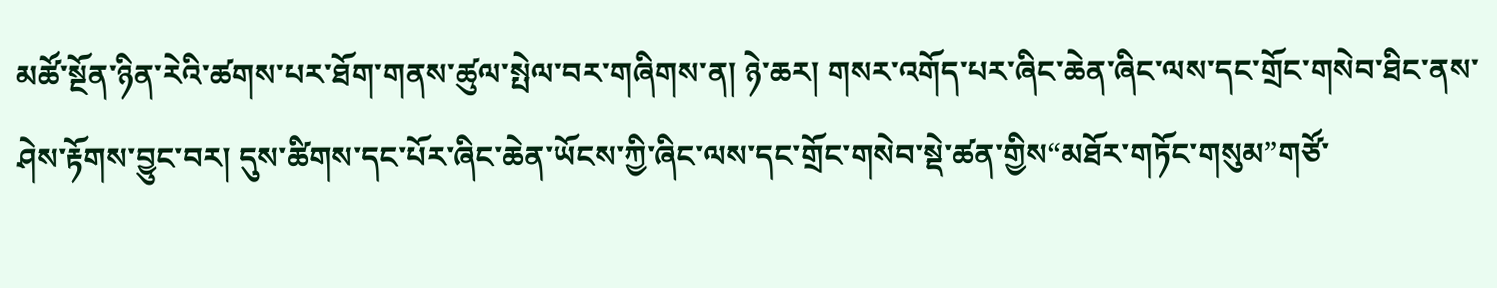མཚོ་སྔོན་ཉིན་རེའི་ཚགས་པར་ཐོག་གནས་ཚུལ་སྤེལ་བར་གཞིགས་ན། ཉེ་ཆར། གསར་འགོད་པར་ཞིང་ཆེན་ཞིང་ལས་དང་གྲོང་གསེབ་ཐིང་ནས་ཤེས་རྟོགས་བྱུང་བར། དུས་ཚིགས་དང་པོར་ཞིང་ཆེན་ཡོངས་ཀྱི་ཞིང་ལས་དང་གྲོང་གསེབ་སྡེ་ཚན་གྱིས“མཐོར་གཏོང་གསུམ”གཙོ་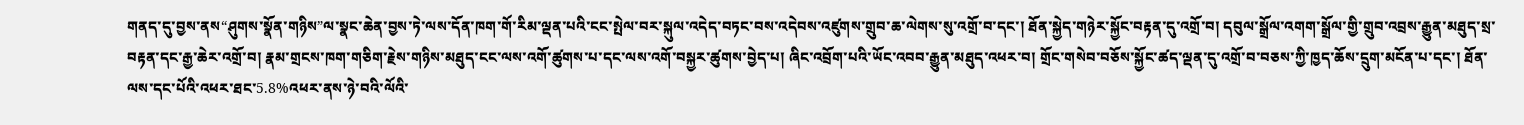གནད་དུ་བྱས་ནས“ཤུགས་སྣོན་གཉིས”ལ་སྣང་ཆེན་བྱས་ཏེ་ལས་དོན་ཁག་གོ་རིམ་ལྡན་པའི་ངང་སྤེལ་བར་སྐུལ་འདེད་བཏང་བས་འདེབས་འཛུགས་གྲུབ་ཆ་ལེགས་སུ་འགྲོ་བ་དང་། ཐོན་སྐྱེད་གཉེར་སྐྱོང་བརྟན་དུ་འགྲོ་བ། དབུལ་སྒྲོལ་འགག་སྒྲོལ་གྱི་གྲུབ་འབྲས་རྒྱུན་མཐུད་སྲ་བརྟན་དང་རྒྱ་ཆེར་འགྲོ་བ། རྣམ་གྲངས་ཁག་གཅིག་རྗེས་གཉིས་མཐུད་ངང་ལས་འགོ་ཚུགས་པ་དང་ལས་འགོ་བསྐྱར་ཚུགས་བྱེད་པ། ཞིང་འབྲོག་པའི་ཡོང་འབབ་རྒྱུན་མཐུད་འཕར་བ། གྲོང་གསེབ་བཅོས་སྐྱོང་ཚད་ལྡན་དུ་འགྲོ་བ་བཅས་ཀྱི་ཁྱད་ཆོས་དྲུག་མངོན་པ་དང་། ཐོན་ལས་དང་པོའི་འཕར་ཐང་5.8%འཕར་ནས་ཉེ་བའི་ལོའི་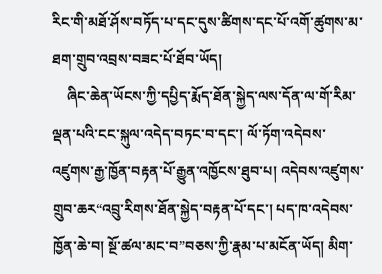རིང་གི་མཐོ་ཤོས་བཏོད་པ་དང་དུས་ཚིགས་དང་པོ་འགོ་ཚུགས་མ་ཐག་གྲུབ་འབྲས་བཟང་པོ་ཐོབ་ཡོད།
    ཞིང་ཆེན་ཡོངས་ཀྱི་དཔྱིད་རྨོད་ཐོན་སྐྱེད་ལས་དོན་ལ་གོ་རིམ་ལྡན་པའི་ངང་སྐུལ་འདེད་བཏང་བ་དང་། ལོ་ཏོག་འདེབས་འཛུགས་རྒྱ་ཁྱོན་བརྟན་པོ་རྒྱུན་འཁྱོངས་ཐུབ་པ། འདེབས་འཛུགས་གྲུབ་ཆར“འབྲུ་རིགས་ཐོན་སྐྱེད་བརྟན་པོ་དང་། པད་ཁ་འདེབས་ཁྱོན་ཆེ་བ། སྔོ་ཚལ་མང་བ”བཅས་ཀྱི་རྣམ་པ་མངོན་ཡོད། མིག་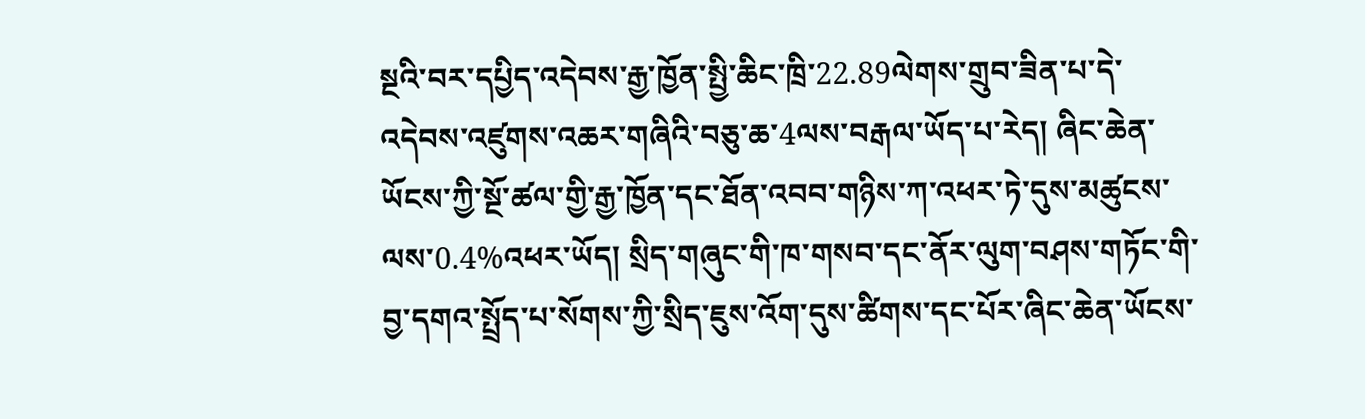སྔའི་བར་དཔྱིད་འདེབས་རྒྱ་ཁྱོན་སྤྱི་ཆིང་ཁྲི་22.89ལེགས་གྲུབ་ཟིན་པ་དེ་འདེབས་འཛུགས་འཆར་གཞིའི་བཅུ་ཆ་4ལས་བརྒལ་ཡོད་པ་རེད། ཞིང་ཆེན་ཡོངས་ཀྱི་སྔོ་ཚལ་གྱི་རྒྱ་ཁྱོན་དང་ཐོན་འབབ་གཉིས་ཀ་འཕར་ཏེ་དུས་མཚུངས་ལས་0.4%འཕར་ཡོད། སྲིད་གཞུང་གི་ཁ་གསབ་དང་ནོར་ལུག་བཤས་གཏོང་གི་བྱ་དགའ་སྤྲོད་པ་སོགས་ཀྱི་སྲིད་ཇུས་འོག་དུས་ཚིགས་དང་པོར་ཞིང་ཆེན་ཡོངས་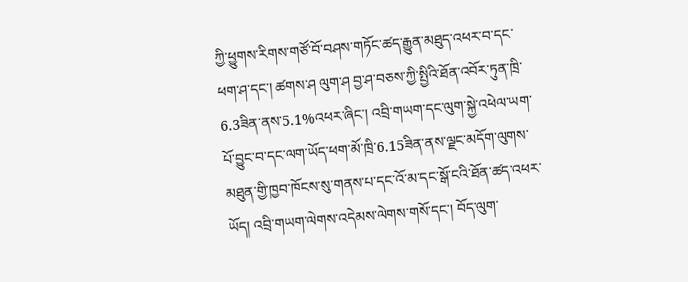ཀྱི་ཕྱུགས་རིགས་གཙོ་བོ་བཤས་གཏོང་ཚད་རྒྱུན་མཐུད་འཕར་བ་དང་ཕག་ཤ་དང་། ཚགས་ཤ ལུག་ཤ བྱ་ཤ་བཅས་ཀྱི་སྤྱིའི་ཐོན་འབོར་ཏུན་ཁྲི་6.3ཟིན་ནས་5.1%འཕར་ཞིང་། འབྲི་གཡག་དང་ལུག་སྐྱེ་འཕེལ་ཡག་པོ་བྱུང་བ་དང་ལག་ཡོད་ཕག་མོ་ཁྲི་6.15ཟིན་ནས་ལྗང་མདོག་ལུགས་མཐུན་གྱི་ཁྱབ་ཁོངས་སུ་གནས་པ་དང་འོ་མ་དང་སྒོ་ངའི་ཐོན་ཚད་འཕར་ཡོད། འབྲི་གཡག་ལེགས་འདེམས་ལེགས་གསོ་དང་། བོད་ལུག་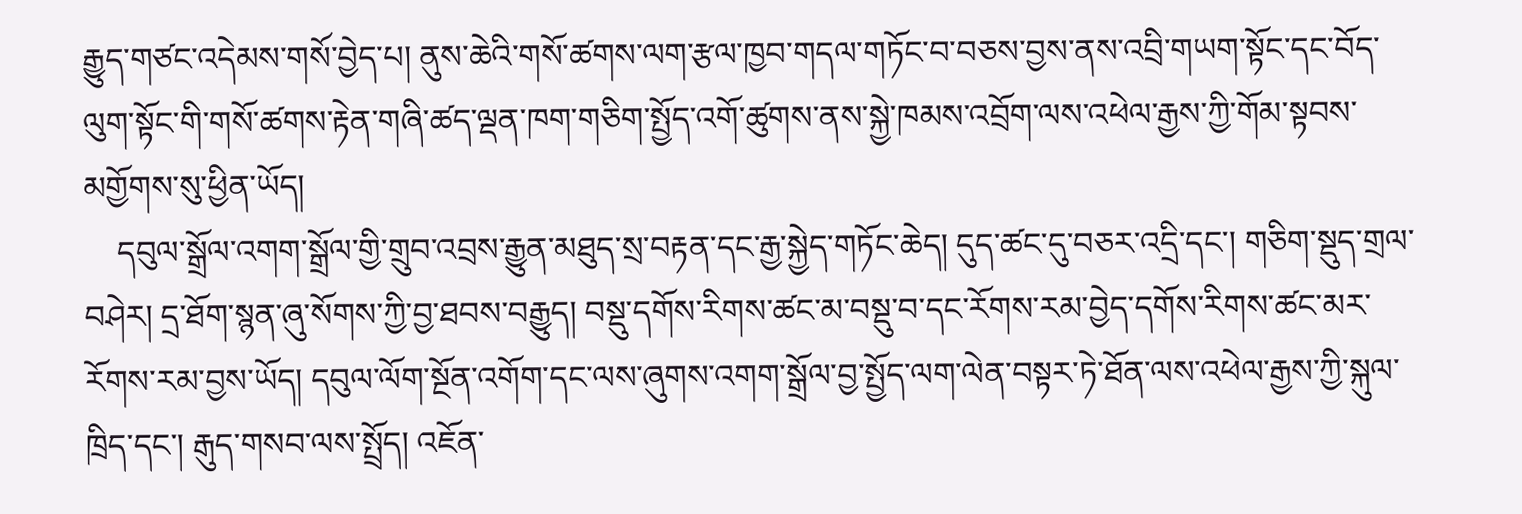རྒྱུད་གཙང་འདེམས་གསོ་བྱེད་པ། ནུས་ཆེའི་གསོ་ཚགས་ལག་རྩལ་ཁྱབ་གདལ་གཏོང་བ་བཅས་བྱས་ནས་འབྲི་གཡག་སྟོང་དང་བོད་ལུག་སྟོང་གི་གསོ་ཚགས་རྟེན་གཞི་ཚད་ལྡན་ཁག་གཅིག་སྤྱོད་འགོ་ཚུགས་ནས་སྐྱེ་ཁམས་འབྲོག་ལས་འཕེལ་རྒྱས་ཀྱི་གོམ་སྟབས་མགྱོགས་སུ་ཕྱིན་ཡོད།
    དབུལ་སྒྲོལ་འགག་སྒྲོལ་གྱི་གྲུབ་འབྲས་རྒྱུན་མཐུད་སྲ་བརྟན་དང་རྒྱ་སྐྱེད་གཏོང་ཆེད། དུད་ཚང་དུ་བཅར་འདྲི་དང་། གཅིག་སྡུད་གྲལ་བཤེར། དྲ་ཐོག་སྙན་ཞུ་སོགས་ཀྱི་བྱ་ཐབས་བརྒྱུད། བསྡུ་དགོས་རིགས་ཚང་མ་བསྡུ་བ་དང་རོགས་རམ་བྱེད་དགོས་རིགས་ཚང་མར་རོགས་རམ་བྱས་ཡོད། དབུལ་ལོག་སྔོན་འགོག་དང་ལས་ཞུགས་འགག་སྒྲོལ་བྱ་སྤྱོད་ལག་ལེན་བསྟར་ཏེ་ཐོན་ལས་འཕེལ་རྒྱས་ཀྱི་སྐུལ་ཁྲིད་དང་། རྒུད་གསབ་ལས་སྤྲོད། འཇོན་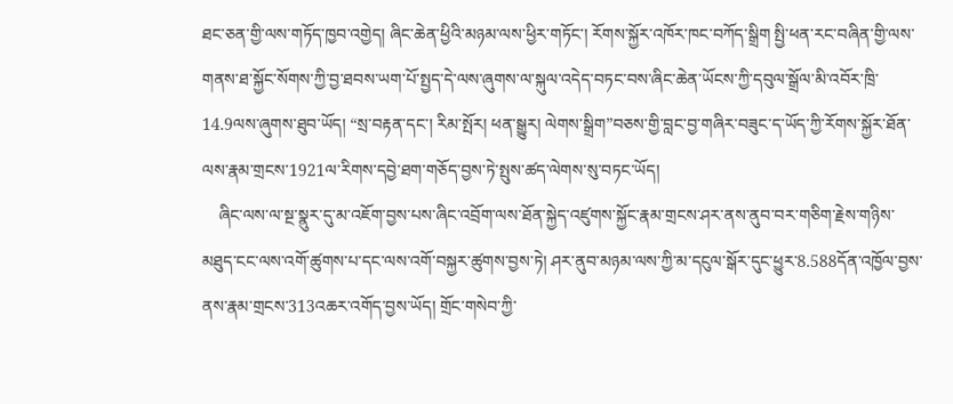ཐང་ཅན་གྱི་ལས་གཏོད་ཁྱབ་འགྱེད། ཞིང་ཆེན་ཕྱིའི་མཉམ་ལས་ཕྱིར་གཏོང་། རོགས་སྐྱོར་འཁོར་ཁང་བཀོད་སྒྲིག སྤྱི་ཕན་རང་བཞིན་གྱི་ལས་གནས་ཐ་སྐྱོང་སོགས་ཀྱི་བྱ་ཐབས་ཡག་པོ་སྤྱད་དེ་ལས་ཞུགས་ལ་སྐུལ་འདེད་བཏང་བས་ཞིང་ཆེན་ཡོངས་ཀྱི་དབུལ་སྒྲོལ་མི་འབོར་ཁྲི་14.9ལས་ཞུགས་ཐུབ་ཡོད། “སྲ་བརྟན་དང་། རིམ་སྤོར། ཕན་སྒྱུར། ལེགས་སྒྲིག”བཅས་གྱི་བླང་བྱ་གཞིར་བཟུང་ད་ཡོད་ཀྱི་རོགས་སྐྱོར་ཐོན་ལས་རྣམ་གྲངས་1921ལ་རིགས་དབྱེ་ཐག་གཅོད་བྱས་ཏེ་སྤུས་ཚད་ལེགས་སུ་བཏང་ཡོད།
    ཞིང་ལས་ལ་སྔ་སྣུར་དུ་མ་འཇོག་བྱས་པས་ཞིང་འབྲོག་ལས་ཐོན་སྐྱེད་འཛུགས་སྐྱོང་རྣམ་གྲངས་ཤར་ནས་ནུབ་བར་གཅིག་རྗེས་གཉིས་མཐུད་ངང་ལས་འགོ་ཚུགས་པ་དང་ལས་འགོ་བསྐྱར་ཚུགས་བྱས་ཏེ། ཤར་ནུབ་མཉམ་ལས་ཀྱི་མ་དངུལ་སྒོར་དུང་ཕྱུར་8.588དོན་འཁྱོལ་བྱས་ནས་རྣམ་གྲངས་313འཆར་འགོད་བྱས་ཡོད། གྲོང་གསེབ་ཀྱི་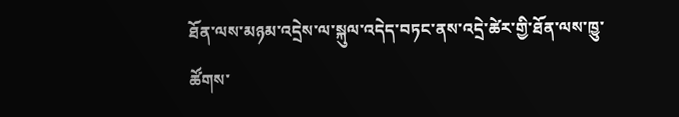ཐོན་ལས་མཉམ་འདྲེས་ལ་སྐུལ་འདེད་བཏང་ནས་འདྲེ་ཚེར་གྱི་ཐོན་ལས་ཁྱུ་ཚོགས་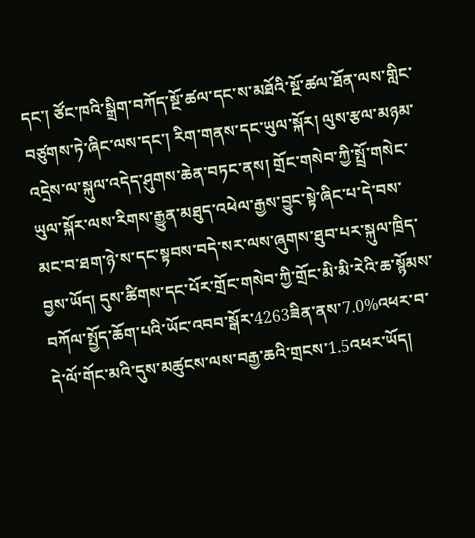དང་། ཙོང་ཁའི་སྒྲིག་བཀོད་སྔོ་ཚལ་དང་ས་མཐོའི་སྔོ་ཚལ་ཐོན་ལས་གླིང་བཙུགས་ཏེ་ཞིང་ལས་དང་། རིག་གནས་དང་ཡུལ་སྐོར། ལུས་རྩལ་མཉམ་འདྲེས་ལ་སྐུལ་འདེད་ཤུགས་ཆེན་བཏང་ནས། གྲོང་གསེབ་ཀྱི་སྤྲོ་གསེང་ཡུལ་སྐོར་ལས་རིགས་རྒྱུན་མཐུད་འཕེལ་རྒྱས་བྱུང་སྟེ་ཞིང་པ་དེ་བས་མང་བ་ཐག་ཉེ་ས་དང་སྟབས་བདེ་སར་ལས་ཞུགས་ཐུབ་པར་སྐུལ་ཁྲིད་བྱས་ཡོད། དུས་ཚིགས་དང་པོར་གྲོང་གསེབ་ཀྱི་གྲོང་མི་མི་རེའི་ཆ་སྙོམས་བཀོལ་སྤྱོད་ཆོག་པའི་ཡོང་འབབ་སྒོར་4263ཟིན་ནས་7.0%འཕར་བ་དེ་ལོ་གོང་མའི་དུས་མཚུངས་ལས་བརྒྱ་ཆའི་གྲངས་1.5འཕར་ཡོད།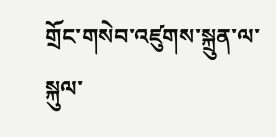གྲོང་གསེབ་འཛུགས་སྐྲུན་ལ་སྐུལ་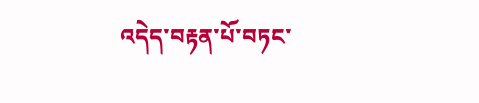འདེད་བརྟན་པོ་བཏང་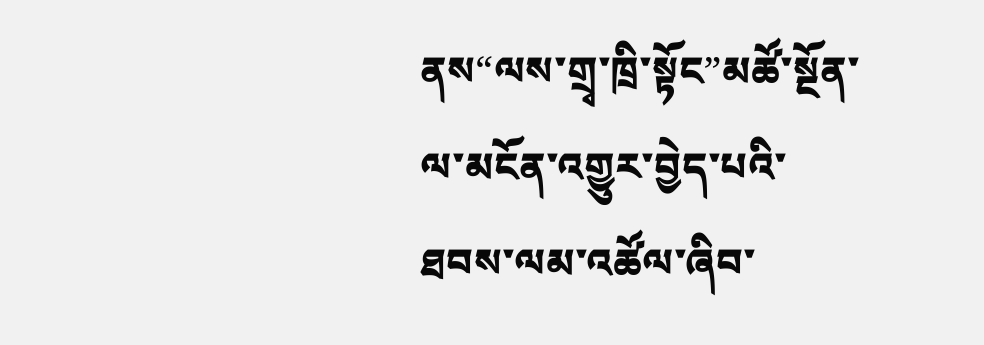ནས“ལས་གྲྭ་ཁྲི་སྟོང”མཚོ་སྔོན་ལ་མངོན་འགྱུར་བྱེད་པའི་ཐབས་ལམ་འཚོལ་ཞིབ་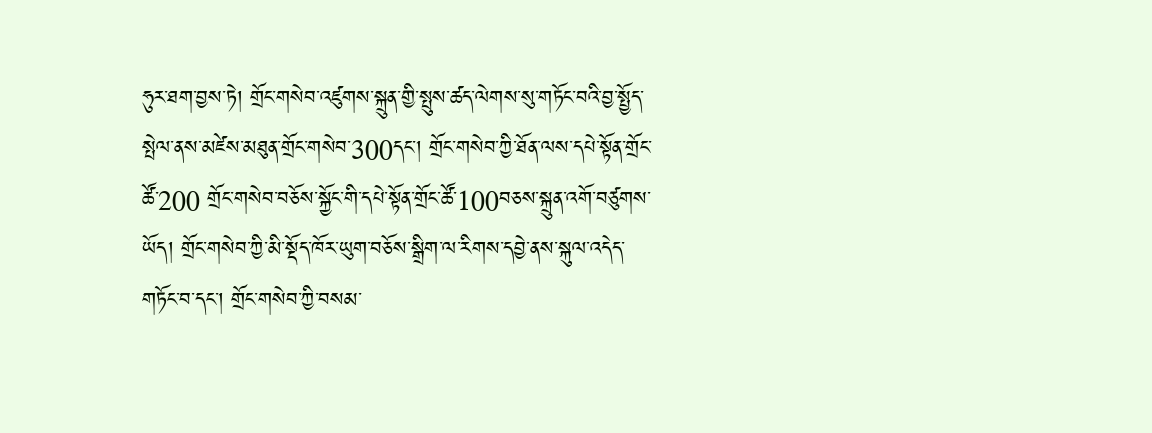ཧུར་ཐག་བྱས་ཏེ། གྲོང་གསེབ་འཛུགས་སྐྲུན་གྱི་སྤུས་ཚད་ལེགས་སུ་གཏོང་བའི་བྱ་སྤྱོད་སྤེལ་ནས་མཛེས་མཐུན་གྲོང་གསེབ་300དང་། གྲོང་གསེབ་ཀྱི་ཐོན་ལས་དཔེ་སྟོན་གྲོང་ཚོ་200 གྲོང་གསེབ་བཅོས་སྐྱོང་གི་དཔེ་སྟོན་གྲོང་ཚོ་100བཅས་སྐྲུན་འགོ་བཙུགས་ཡོད། གྲོང་གསེབ་ཀྱི་མི་སྡོད་ཁོར་ཡུག་བཅོས་སྒྲིག་ལ་རིགས་དབྱེ་ནས་སྐུལ་འདེད་གཏོང་བ་དང་། གྲོང་གསེབ་ཀྱི་བསམ་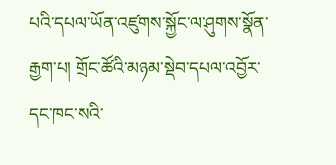པའི་དཔལ་ཡོན་འཛུགས་སྐྱོང་ལ་ཤུགས་སྣོན་རྒྱག་པ། གྲོང་ཚོའི་མཉམ་སྡེབ་དཔལ་འབྱོར་དང་ཁང་སའི་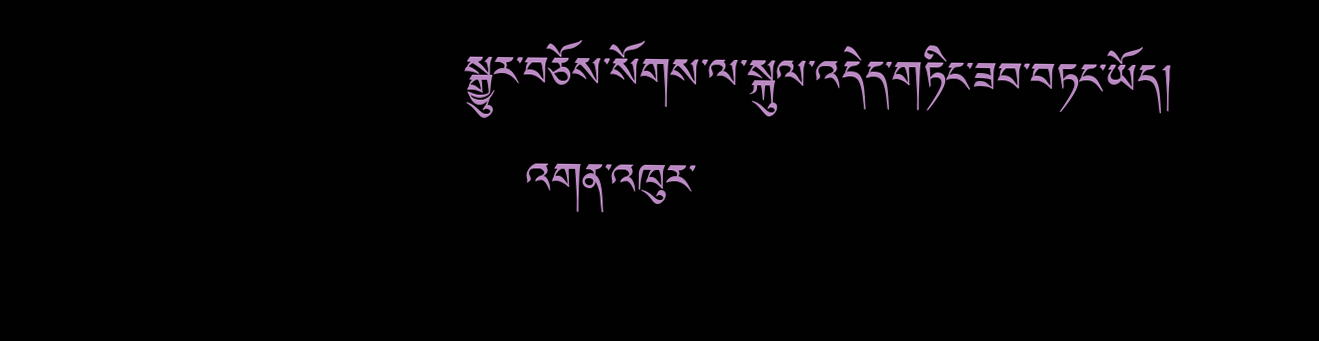སྒྱུར་བཅོས་སོགས་ལ་སྐུལ་འདེད་གཏིང་ཟབ་བཏང་ཡོད།
    འགན་འཁུར་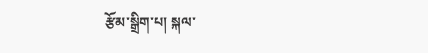རྩོམ་སྒྲིག་པ། སྐལ་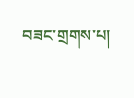བཟང་གྲགས་པ།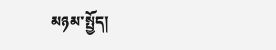མཉམ་སྤྱོད།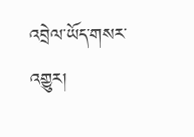འབྲེལ་ཡོད་གསར་འགྱུར།